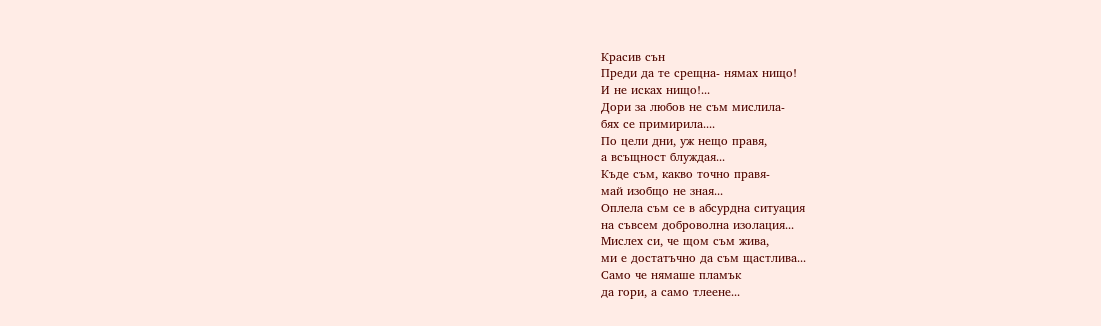Красив сън
Преди да те срещна- нямах нищо!
И не исках нищо!...
Дори за любов не съм мислила-
бях се примирила....
По цели дни, уж нещо правя,
а всъщност блуждая...
Къде съм, какво точно правя-
май изобщо не зная...
Оплела съм се в абсурдна ситуация
на съвсем доброволна изолация...
Мислех си, че щом съм жива,
ми е достатъчно да съм щастлива...
Само че нямаше пламък
да гори, а само тлеене...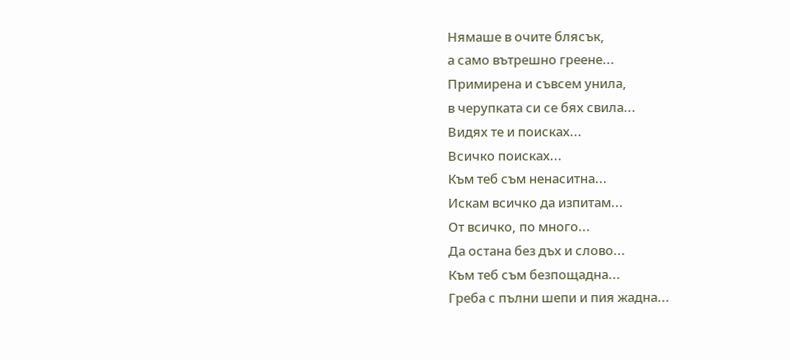Нямаше в очите блясък,
а само вътрешно греене...
Примирена и съвсем унила,
в черупката си се бях свила...
Видях те и поисках...
Всичко поисках...
Към теб съм ненаситна...
Искам всичко да изпитам...
От всичко, по много...
Да остана без дъх и слово...
Към теб съм безпощадна...
Греба с пълни шепи и пия жадна...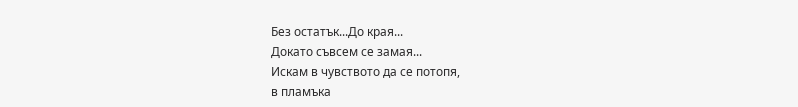Без остатък...До края...
Докато съвсем се замая...
Искам в чувството да се потопя,
в пламъка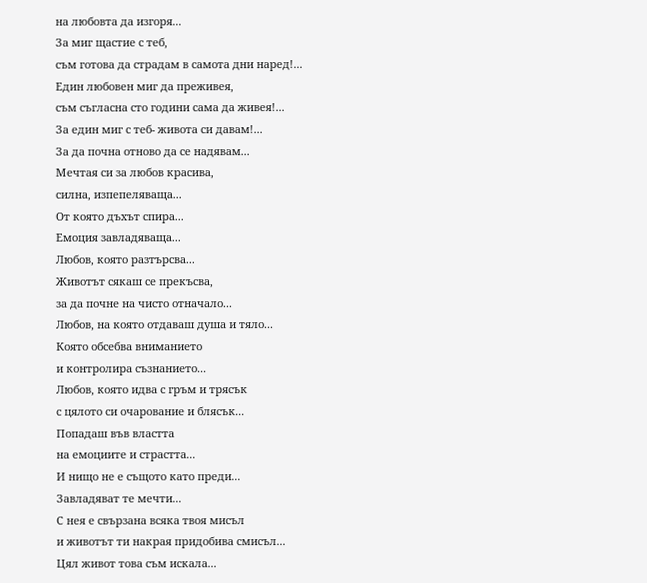на любовта да изгоря...
За миг щастие с теб,
съм готова да страдам в самота дни наред!...
Един любовен миг да преживея,
съм съгласна сто години сама да живея!...
За един миг с теб- живота си давам!...
За да почна отново да се надявам...
Мечтая си за любов красива,
силна, изпепеляваща...
От която дъхът спира...
Емоция завладяваща...
Любов, която разтърсва...
Животът сякаш се прекъсва,
за да почне на чисто отначало...
Любов, на която отдаваш душа и тяло...
Която обсебва вниманието
и контролира съзнанието...
Любов, която идва с гръм и трясък
с цялото си очарование и блясък...
Попадаш във властта
на емоциите и страстта...
И нищо не е същото като преди...
Завладяват те мечти...
С нея е свързана всяка твоя мисъл
и животът ти накрая придобива смисъл...
Цял живот това съм искала...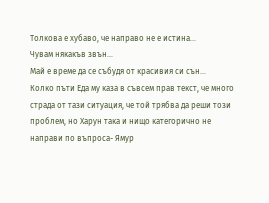Толкова е хубаво, че направо не е истина...
Чувам някакъв звън...
Май е време да се събудя от красивия си сън...
Колко пъти Еда му каза в съвсем прав текст, че много страда от тази ситуация, че той трябва да реши този проблем, но Харун така и нищо категорично не направи по въпроса- Ямур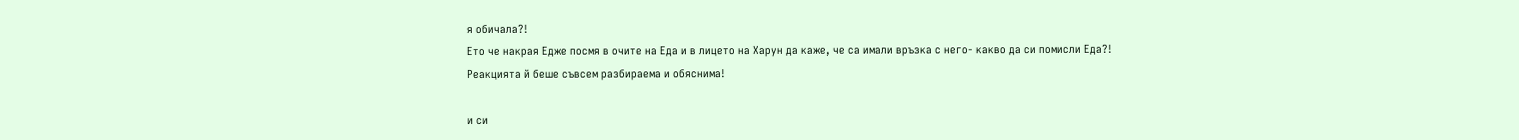я обичала?!
Ето че накрая Едже посмя в очите на Еда и в лицето на Харун да каже, че са имали връзка с него- какво да си помисли Еда?!
Реакцията й беше съвсем разбираема и обяснима!

и си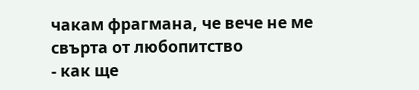чакам фрагмана, че вече не ме свърта от любопитство
- как ще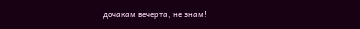дочакам вечерта, не знам!